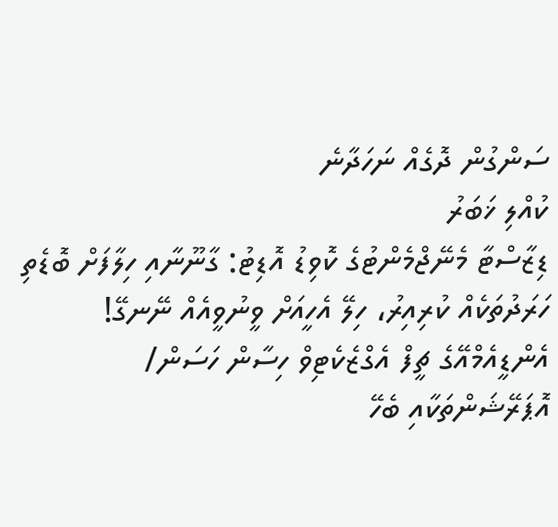ސަންގުން ދޮގެއް ނަހަދާނެ
ކުއްލި ޚަބަރު
ޑިޒާސްޓާ މެނޭޖްމެންޓުގެ ކޮވިޑު އޮޑިޓު: ގާނޫނާއި ހިލާފަށް ބޮޑެތި ހަރަދުތަކެއް ކުރިއިރު، ހިލޭ އެހީއަށް ވީނުވީއެއް ނޭނގޭ!
އެންޑީއެމްއޭގެ ޗީފް އެގްޒެކެޓިވް ހިސާން ހަސަން/ އޮޕަރޭޝަންތަކާއި ބެހޭ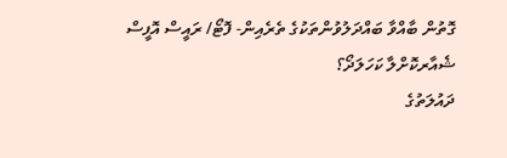ގޮތުން ބާއްވާ ބައްދަލުވުންތަކުގެ ތެރެއިން- ފޮޓޯ/ ރައީސް އޮފީސް
ޝެއާރކޮށްލާ ކަހަލަދޯ؟
ދައުލަތުގެ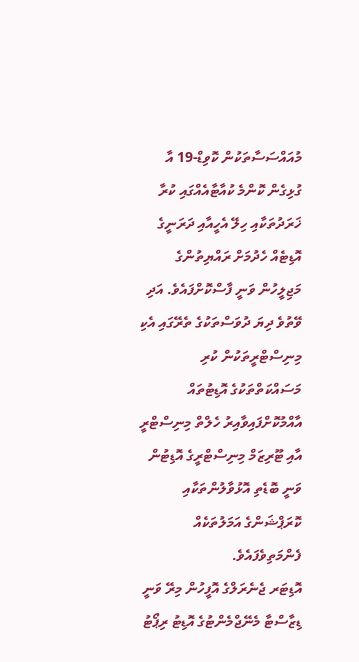މުއައްސަސާތަކުން ކޮވިޑް-19 އާ ގުޅިގެން ކޮންމެ ކުއާޓާއެއްގައި ކުރާ ޚަރަދުތަކާއި ހިލޭ އެހީއާއި ދަރަނީގެ އޮޑިޓެއް ހެދުމަށް ރައްޔިތުންގެ މަޖިލީހުން ވަނީ ފާސްކޮށްފައެވެ. އަދި ވޭތުވެ ދިޔަ ދުވަސްތަކުގެ ތެރޭގައި އެކި މިނިސްޓްރީތަކުން ކުރި މަސައްކަތްތަކުގެ އޮޑިޓުތައް އާއްމުކޮށްފައިވާއިރު ހެލްތް މިނިސްޓްރީ އާއި ޓޫރިޒަމް މިނިސްޓްރީގެ އޮޑިޓުން ވަނީ ބޮޑެތި އޮޅުވާލުންތަކާއި ކޮރަޕްޝަންގެ އަމަލުތަކެއް ފެންމަތިވެފައެވެ.
އޮޑިޓަރ ޖެނެރަލްގެ އޮފީހުން މިރޭ ވަނީ ޑިޒާސްޓާ މެނޭޖްމެންޓުގެ އޮޑިޓު ރިޕޯޓު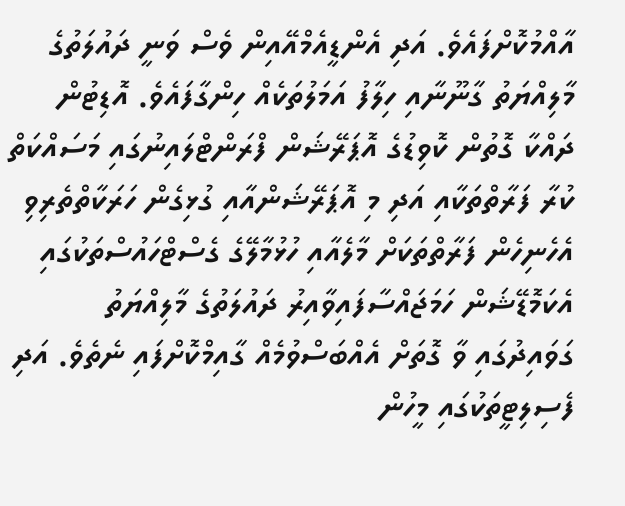އާއްމުކޮށްފައެވެ. އަދި އެންޑީއެމްއޭއިން ވެސް ވަނީ ދައުލަތުގެ މާލިއްޔަތު ގާނޫނާއި ހިލާފު އަމަލުތަކެއް ހިންގާފައެވެ. އޮޑިޓުން ދައްކާ ގޮތުން ކޮވިޑުގެ އޮޕަރޭޝަން ފްރަންޓްލައިނުގައި މަސައްކަތް ކުރާ ފަރާތްތަކާއި އަދި މި އޮޕަރޭޝަންއާއި ގުޅިގެން ހަރަކާތްތެރިވި އެހެނިހެން ފަރާތްތަކަށް މާލެއާއި ހުޅުމާލޭގެ ގެސްޓްހައުސްތަކުގައި އެކަމޮޑޭޝަން ހަމަޖައްސާފައިވާއިރު ދައުލަތުގެ މާލިއްޔަތު ގަވައިދުގައި ވާ ގޮތަށް އެއްބަސްވުމެއް ގާއިމްކޮށްފައި ނެތެވެ. އަދި ފެސިލިޓީތަކުގައި މީހުން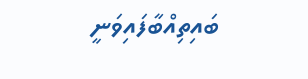ބައިތިއްބާފައިވަނީ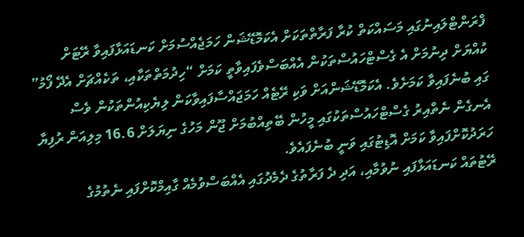ފްރަންޓްލައިނުގައި މަސައްކަތް ކުރާ ފަރާތްތަކަށް އެކަމޮޑޭޝަން ހަމަޖެއްސުމަށް ކަނޑައަޅާފައިވާ ރޭޓަށް ކުއްޔަށް ދިނުމަށް އެ ގެސްޓްހައުސްތަކުން އެއްބަސްވެފައިވާތީ ކަމަށް “ހިދުމަތްތަކާއި، ތަކެއްޗަށް އެދޭ ފޯމު” ގައި ބުނެފައިވާ ކަމަށެވެ. އެކަމޮޑޭޝަންއަށް ވަކި ރޭޓެއް ހަމަޖައްސާފައިވާކަން ލިޔެކިއުންތަކުން ވެސް އެނގެން ނެތްއިރު ގެސްޓްހައުސްތަކުގައި މީހުން ބޭތިއްބުމަށް ޖޫން މަހުގެ ނިޔަލަށް 16.6 މިލިއަން ރުފިޔާ ހަރަދުކޮށްފައިވާ ކަމަށް އޮޑިޓުގައި ވަނީ ބުނެފައެވެ.
ރޭޓުތައް ކަނޑައަޅާފައި ނުވުމާއި، އަދި ދެ ފަރާތުގެ ދެމެދުގައި އެއްބަސްވުމެއް ގާއިމްކޮށްފައި ނެތުމުގެ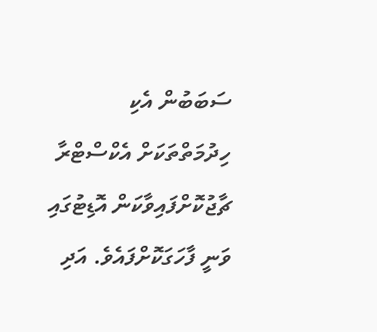ސަބަބުން އެކި ހިދުމަތްތަކަށް އެކްސްޓްރާ ޗާޖުކޮށްފައިވާކަން އޮޑިޓުގައި ވަނީ ފާހަގަކޮށްފައެވެ. އަދި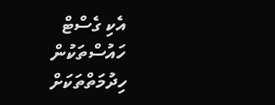އެކި ގެސްޓް ހައުސްތަކުން ހިދުމަތްތަކަށް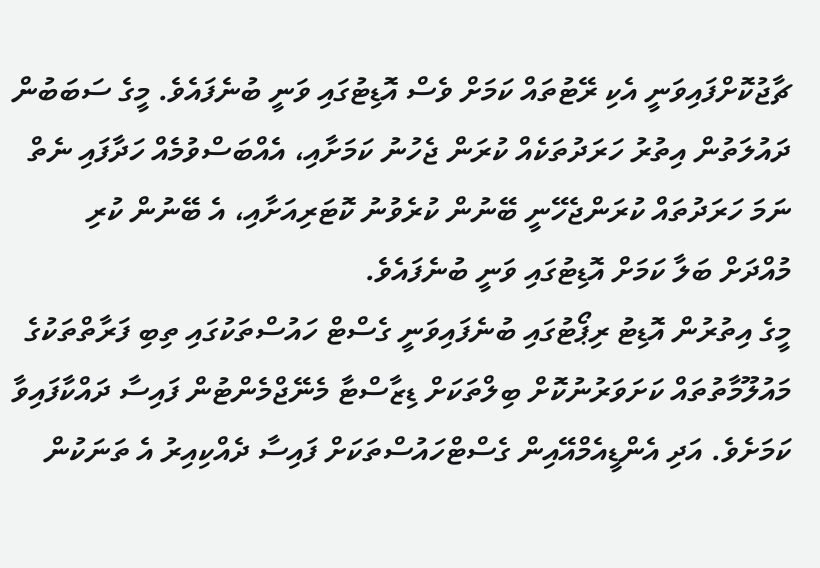ޗާޖުކޮށްފައިވަނީ އެކި ރޭޓުތައް ކަމަށް ވެސް އޮޑިޓުގައި ވަނީ ބުނެފައެވެ. މީގެ ސަބަބުން ދައުލަތުން އިތުރު ހަރަދުތަކެއް ކުރަން ޖެހުނު ކަމަށާއި، އެއްބަސްވުމެއް ހަދާފައި ނެތް ނަމަ ހަރަދުތައް ކުރަންޖެހޭނީ ބޭނުން ކުރެވުނު ކޮޓަރިއަށާއި، އެ ބޭނުން ކުރި މުއްދަށް ބަލާ ކަމަށް އޮޑިޓުގައި ވަނީ ބުނެފައެވެ.
މީގެ އިތުރުން އޮޑިޓު ރިޕޯޓުގައި ބުނެފައިވަނީ ގެސްޓް ހައުސްތަކުގައި ތިބި ފަރާތްތަކުގެ މައުލޫމާތުތައް ކަށަވަރުނުކޮށް ބިލްތަކަށް ޑިޒާސްޓާ މެނޭޖްމެންޓުން ފައިސާ ދައްކާފައިވާ ކަމަށެވެ. އަދި އެންޑީއެމްއޭއިން ގެސްޓްހައުސްތަކަށް ފައިސާ ދެއްކިއިރު އެ ތަނަކުން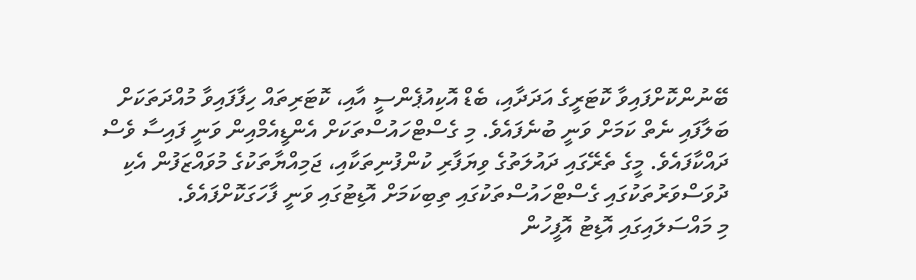ބޭނުންކޮށްފައިވާ ކޮޓަރީގެ އަދަދާއި، ބެޑް އޮކިއުޕެންސީ އާއި، ކޮޓަރިތައް ހިފާފައިވާ މުއްދަތަކަށް ބަލާފައި ނެތް ކަމަށް ވަނީ ބުނެފައެވެ. މި ގެސްޓްހައުސްތަކަށް އެންޑީއެމްއިން ވަނީ ފައިސާ ވެސް ދައްކާފައެވެ. މީގެ ތެރޭގައި ދައުލަތުގެ ވިޔަފާރި ކުންފުނިތަކާއި، ޖަމިއްޔާތަކުގެ މުވައްޒަފުން އެކި ދުވަސްވަރުތަކުގައި ގެސްޓްހައުސްތަކުގައި ތިބިކަމަށް އޮޑިޓުގައި ވަނީ ފާހަގަކޮށްފައެވެ.
މި މައްސަލައިގައި އޮޑިޓު އޮފީހުން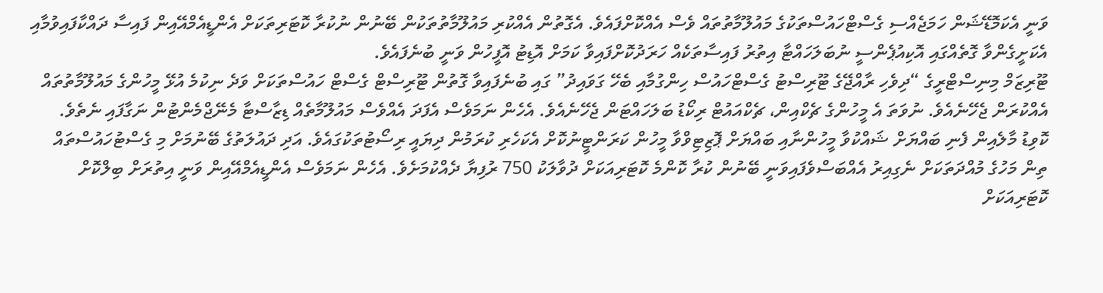ވަނީ އެކަމޮޑޭޝަން ހަމަޖެއްސި ގެސްޓްހައުސްތަކުގެ މައުލޫމާތުތައް ވެސް އެއްކޮށްފައެވެ. އެގޮތުން އެއްކުރި މައުލޫމާތުތަކުން ބޭނުން ނުކުރާ ކޮޓަރިތަކަށް އެންޑީއެމްއޭއިން ފައިސާ ދައްކާފައިވުމާއި އެކަށީގެންވާ ގޮތެއްގައި އޮކިއުޕެންސީ ނުބަލަހައްޓާ އިތުރު ފައިސާތަކެއް ހަރަދުކޮށްފައިވާ ކަމަށް އޮޑިޓު އޮފީހުން ވަނީ ބުނެފައެވެ.
ޓޫރިޒަމް މިނިސްޓްރީގެ “ދިވެހި ރާއްޖޭގެ ޓޫރިސްޓު ގެސްޓްހައުސް ހިންގުމާއި ބެހޭ ގަވައިދު” ގައި ބުނެފައިވާ ގޮތުން ޓޫރިސްޓް ގެސްޓް ހައުސްތަކަށް ވަދެ ނިކުމެ އުޅޭ މީހުންގެ މައުލޫމާތުތައް އެއްކުރަން ޖެހޭނެއެވެ. ނުވަތަ އެ މީހުންގެ ޗެކްއިން، ޗެކްއައުޓް ރިކޯޑު ބަލަހައްޓަން ޖެހޭނެއެވެ. އެހެން ނަމަވެސް އެފަދަ އެއްވެސް މައުލޫމާތެއް ޑިޒާސްޓާ މެނޭޖްމެންޓުން ނަގާފައި ނެތެވެ.
ކޮވިޑު މާލެއިން ފެނި ބައްޔަށް ޝައްކުވާ މީހުންނާއި ބައްޔަށް ޕޮޒިޓިވްވާ މީހުން ކަރަންޓީނުކޮށް އެކަހެރި ކުރަމުން ދިޔައީ ރިސޯޓުތަކުގައެވެ. އަދި ދައުލަތުގެ ބޭނުމަށް މި ގެސްޓުހައުސްތައް ތިން މަހުގެ މުއްދަތަކަށް ނެގިއިރު އެއްބަސްވެފައިވަނީ ބޭނުން ކުރާ ކޮންމެ ކޮޓަރިއަކަށް ދުވާލަކު 750 ރުފިޔާ ދެއްކުމަށެވެ. އެހެން ނަމަވެސް އެންޑީއެމްއޭއިން ވަނީ އިތުރަށް ބިލްކޮށް ކޮޓަރިއަކަށް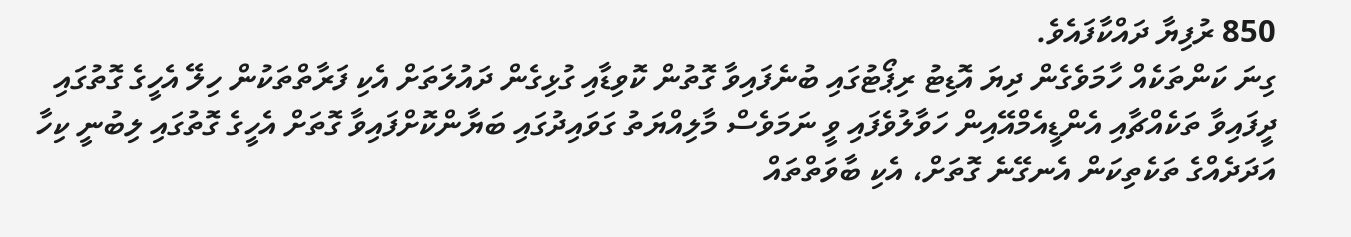850 ރުފިޔާ ދައްކާފައެވެ.
ގިނަ ކަންތަކެއް ހާމަވެގެން ދިޔަ އޮޑިޓު ރިޕޯޓުގައި ބުނެފައިވާ ގޮތުން ކޮވިޑާއި ގުޅިގެން ދައުލަތަށް އެކި ފަރާތްތަކުން ހިލޭ އެހީގެ ގޮތުގައި ދީފައިވާ ތަކެއްޗާއި އެންޑީއެމްއޭއިން ހަވާލުވެފައި ވީ ނަމަވެސް މާލިއްޔަތު ގަވައިދުގައި ބަޔާންކޮށްފައިވާ ގޮތަށް އެހީގެ ގޮތުގައި ލިބުނީ ކިހާ އަދަދެއްގެ ތަކެތިކަން އެނގޭނެ ގޮތަށް، އެކި ބާވަތްތައް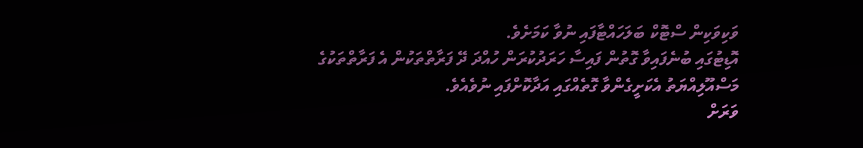ވަކިވަކިން ސްޓޮކް ބަލަހައްޓާފައި ނުވާ ކަމަށެވެ.
އޮޑިޓުގައި ބުނެފައިވާ ގޮތުން ފައިސާ ހަރަދުކުރަން ހުއްދަ ދޭ ފަރާތްތަކުން އެ ފަރާތްތަކުގެ މަސްއޫލިއްޔަތު އެކަށީގެންވާ ގޮތެއްގައި އަދާކޮށްފައި ނުވެއެވެ.
ވަރަށް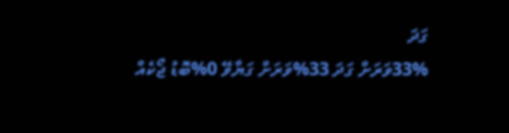ގަދަ
33%ވަރަށް ގަދަ 33%ވަރަށް ގަޔާވޭ 0%ބޮޑު ޖޯކެއް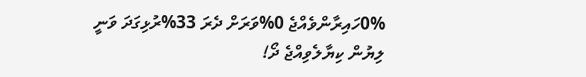0%ހައިރާންވެއްޖެ 0%ވަރަށް ދެރަ 33%ރުޅިގަދަ ވަނީ
ލިޔުން ކިޔާލެވިއްޖެ ދޯ!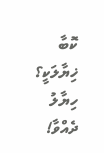ކޮބާ ޚިޔާލަކީ؟
ހިޔާލު ދެއްވާ!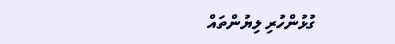ގުޅުންހުރި ލިޔުންތައް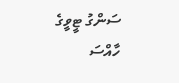ސަންގު ޓީވީގެ ހާއްސަ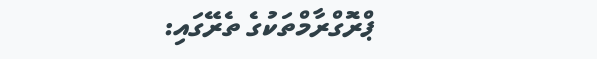ޕްރޮގްރާމްތަކުގެ ތެރޭގައި: